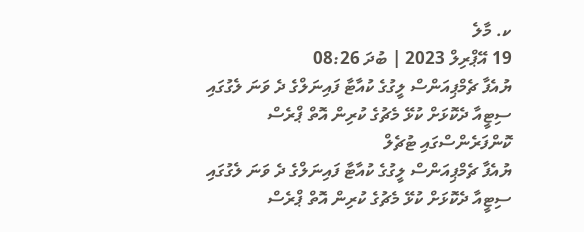ކ. މާލެ
19 އޭޕްރިލް 2023 | ބުދަ 08:26
ޔުއެފާ ޗެމްޕިއަންސް ލީގުގެ ކުއާޓާ ފައިނަލްގެ ދެ ވަނަ ލެގުގައި ސިޓީއާ ދެކޮޅަށް ކުޅޭ މެޗުގެ ކުރިން އޮތް ޕްރެސް ކޮންފަރެންސްގައި ޓުޗެލް
ޔުއެފާ ޗެމްޕިއަންސް ލީގުގެ ކުއާޓާ ފައިނަލްގެ ދެ ވަނަ ލެގުގައި ސިޓީއާ ދެކޮޅަށް ކުޅޭ މެޗުގެ ކުރިން އޮތް ޕްރެސް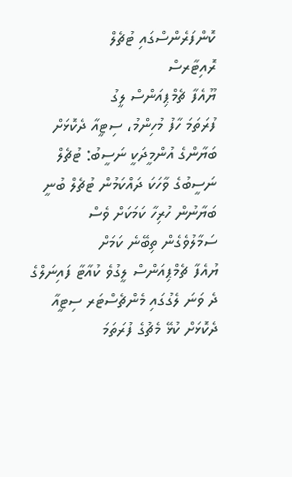ކޮންފަރެންސްގައި ޓުޗެލް
ރޮއިޓާރސް
ޔޫއެފާ ޗެމްޕިއަންސް ލީގު
ފުރަތަމަ ހާފު މުހިންމު، ސިޓީއާ ދެކޮޅަށް ބަޔާންގެ އުންމީދަކީ ނަސީބު: ޓުޗެލް
ނަސީބުގެ ވާހަކަ ދައްކަމުން ޓުޗެލް ބުނީ ބަޔާނުން ހުރިހާ ކަމަކަށް ވެސް ސަމާލުވެގެން ތިބޭނެ ކަމަށް
ޔުއެފާ ޗެމްޕިއަންސް ލީގުވެ ކުއާޓާ ފައިނަލްގެ ދެ ވަނަ ލެގުގައި މެންޗެސްޓަރ ސިޓީއާ ދެކޮޅަށް ކުޅޭ މެޗުގެ ފުރަތަމަ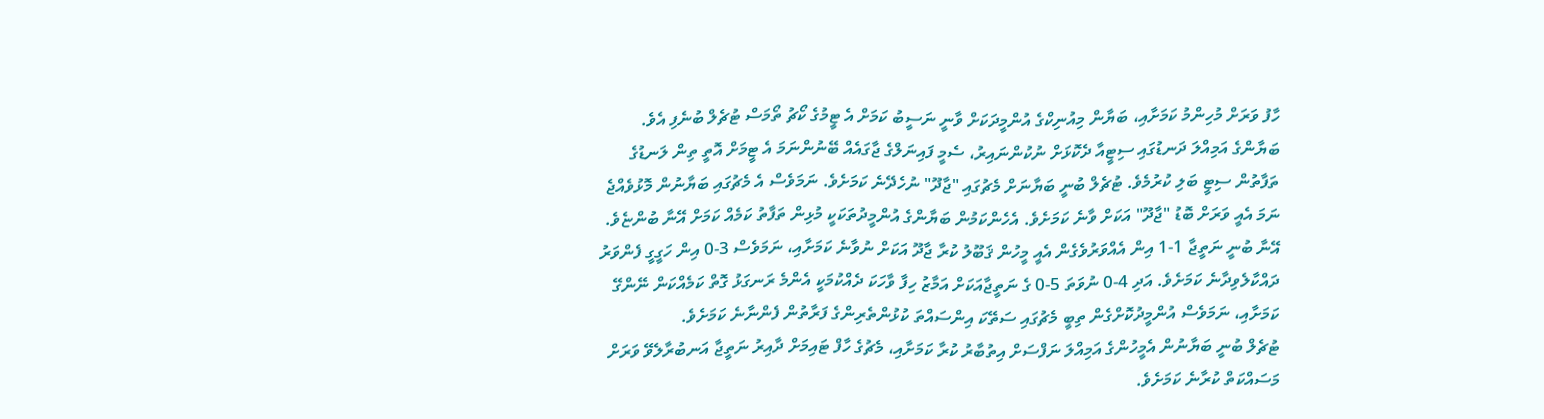ހާފު ވަރަށް މުހިންމު ކަމަށާއި، ބަޔާން މިއުނިކްގެ އުންމީދަކަށް ވާނީ ނަސީބު ކަމަށް އެ ޓީމުގެ ކޯޗު ތޯމަސް ޓުޗެލް ބުނެފި އެވެ.
ބަޔާންގެ އަމިއްލަ ދަނޑުގައި ސިޓީއާ ދެކޮޅަށް ނުކުންނައިރު، ސެމީ ފައިނަލްގެ ޖާގައެއް ބޭނުންނަމަ އެ ޓީމަށް އޮތީ ތިން ލަނޑުގެ ތަފާތުން ސިޓީ ބަލި ކުރުމެވެ. ޓުޗެލް ބުނީ ބަޔާނަށް މެޗުގައި "ޖާދޫ" ނުހެދޭނެ ކަމަށެވެ. ނަމަވެސް އެ މެޗުގައި ބަޔާނުން މޮޅުވެއްޖެ ނަމަ އެއީ ވަރަށް ބޮޑު "ޖާދޫ" އަކަށް ވާނެ ކަމަށެވެ. އެހެންކަމުން ބަޔާންގެ އުންމީދުތަކަކީ މުޅިން ތަފާތު ކަމެއް ކަމަށް އޭނާ ބުންޏެވެ. އޭނާ ބުނީ ނަތީޖާ 1-1 އިން އެއްވަރުވެގެން އެއީ މީހުން ޤަބޫލު ކުރާ ޖާދޫ އަކަށް ނުވާނެ ކަމަށާއި، ނަމަވެސް 3-0 އިން ހަގީގީ ފެންވަރު ދައްކާލެވިދާނެ ކަމަށެވެ. އަދި 4-0 ނުވަތަ 5-0 ގެ ނަތީޖާއަކަށް އަމާޒު ހިފާ ވާހަކަ ދެއްކުމަކީ އެންމެ ރަނގަޅު ގޮތް ކަމެއްކަން ނޭންގޭ ކަމަށާއި، ނަމަވެސް އުންމީދުކޮށްގެން ތިބީ މެޗުގައި ސަތޭކަ އިންސައްތަ ކުޅުންތެރިންގެ ފަރާތުން ފެންނާނެ ކަމަށެވެ.
ޓުޗެލް ބުނީ ބަޔާނުން އެމީހުންގެ އަމިއްލަ ނަފްސަށް އިތުބާރު ކުރާ ކަމަށާއި، މެޗުގެ ހާފް ޓައިމަށް ދާއިރު ނަތީޖާ އަނބުރާލެވޭ ވަރަށް މަސައްކަތް ކުރާނެ ކަމަށެވެ.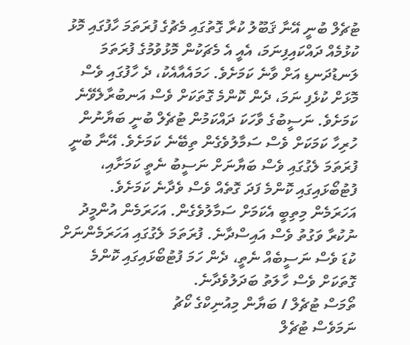ޓުޗެލް ބުނީ އޭނާ ޤަބޫލު ކުރާ ގޮތުގައި މެޗުގެ ފުރަތަމަ ހާފުގައި މޮޅު ކުޅުމެއް ދައްކައިފިނަމަ، އެއީ އެ މެޗަކުން މޮޅުވުމުގެ ފުރަތަމަ ލަނޑުދަނޑި އަށް ވާނެ ކަމަށެވެ. ހަމައެއާއެކު، ދެ ހާފުގައި ވެސް މޮޅަށް ކުޅެފި ނަމަ، ދެން ކޮންމެ ގޮތަކަށް ވެސް އަނބުރާލެވޭނެ ކަމަށެވެ. ނަސީބުގެ ވާހަކަ ދައްކަމުން ޓުޗެލް ބުނީ ބަޔާނުން ހުރިހާ ކަމަކަށް ވެސް ސަމާލުވެގެން ތިބޭނެ ކަމަށެވެ. އޭނާ ބުނީ ފުރަތަމަ ލެގުގައި ވެސް ބަޔާނަށް ނަސީބު ނެތީ ކަމަށާއި، ފުޓުބޯޅައިގައި ކޮންމެ ފަދަ ގޮތެއް ވެސް ވެދާނެ ކަމަށެވެ.
އަހަރަމެން މިތިބީ އެކަމަށް ސަމާލުވެގެން. އަހަރަމެން އުންމީދު ނުކުރާ ވަގުތު ވެސް އައިސްދާނެ. ފުރަތަމަ ލެގުގައި އަހަރަމެންނަށް ކުޑަ ވެސް ނަސީބެއް ނެތީ، ދެން ހަމަ ފުޓުބޯޅައިގައި ކޮންމެ ގޮތަކަށް ވެސް ހާލަތު ބަދަލުވެދާނެ.
ތޯމަސް ޓުޗެލް / ބަޔާން މިއުނިކްގެ ކޯޗު
ނަމަވެސް ޓުޗެލް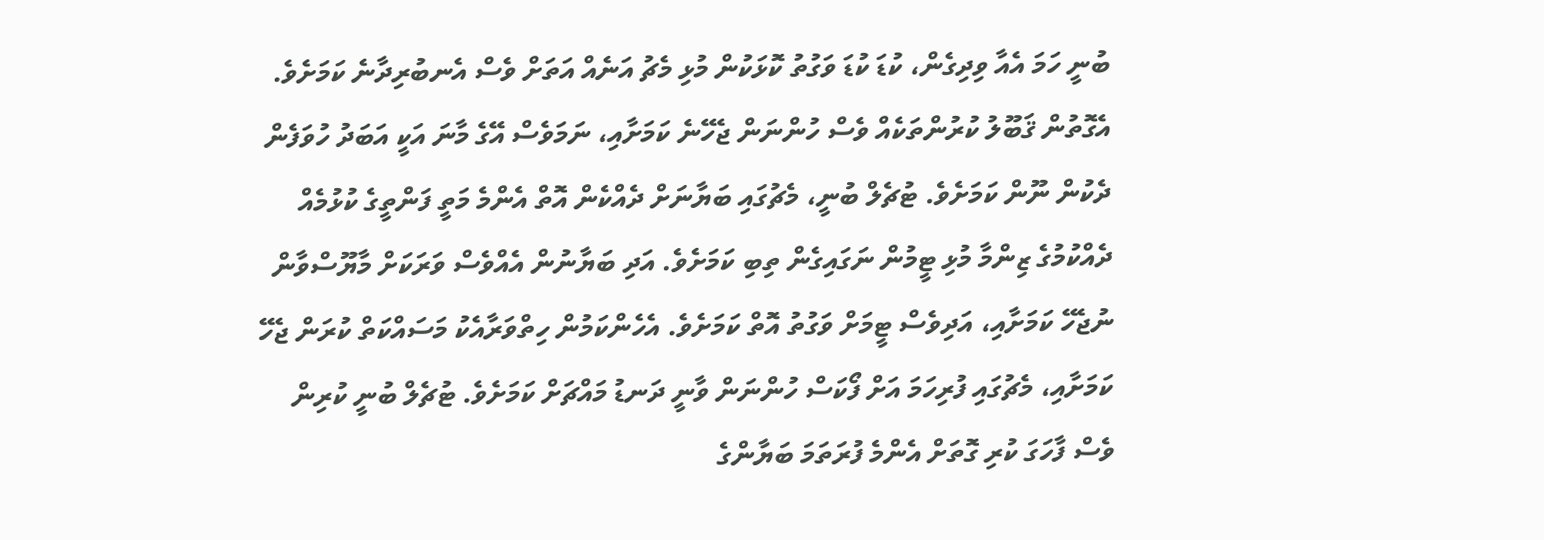ބުނީ ހަމަ އެއާ ވިދިގެން، ކުޑަ ކުޑަ ވަގުތު ކޮޅަކުން މުޅި މެޗު އަނެއް އަތަށް ވެސް އެނބުރިދާނެ ކަމަށެވެ. އެގޮތުން ޤަބޫލު ކުރުންތަކެއް ވެސް ހުންނަން ޖެހޭނެ ކަމަށާއި، ނަމަވެސް އޭގެ މާނަ އަކީ އަބަދު ހުވަފެން ދެކުން ނޫން ކަމަށެވެ. ޓުޗެލް ބުނީ، މެޗުގައި ބަޔާނަށް ދެއްކެން އޮތް އެންމެ މަތީ ފަންތީގެ ކުޅުމެއް ދެއްކުމުގެ ޒިންމާ މުޅި ޓީމުން ނަގައިގެން ތިބި ކަމަށެވެ. އަދި ބަޔާނުން އެއްވެސް ވަރަކަށް މާޔޫސްވާން ނުޖެހޭ ކަމަށާއި، އަދިވެސް ޓީމަށް ވަގުތު އޮތް ކަމަށެވެ. އެހެންކަމުން ހިތްވަރާއެކު މަސައްކަތް ކުރަން ޖެހޭ ކަމަށާއި، މެޗުގައި ފުރިހަމަ އަށް ފޯކަސް ހުންނަން ވާނީ ދަނޑު މައްޗަށް ކަމަށެވެ. ޓުޗެލް ބުނީ ކުރިން ވެސް ފާހަގަ ކުރި ގޮތަށް އެންމެ ފުރަތަމަ ބަޔާންގެ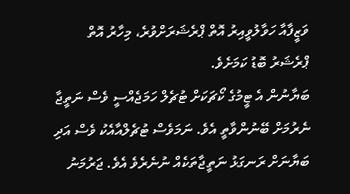ވަޒީފާއާ ހަވާލުވީއިރު އޮތް ޕްރެޝަރަށްވުރެ، މިހާރު އޮތް ޕްރެޝަރު ބޮޑު ކަމަށެވެ.
ބަޔާނުން އެ ޓީމުގެ ކޯޗަކަށް ޓުޗެލް ހަމަޖެއްސީ ވެސް ނަތީޖާ ނެރުމަށް ބޭނުންވާތީ އެވެ. ނަމަވެސް ޓުޗެލްއާއެކު ވެސް އަދި ބަޔާނަށް ރަނގަޅު ނަތީޖާތަކެއް ނުނެރެވެ އެވެ. ޖަރުމަނު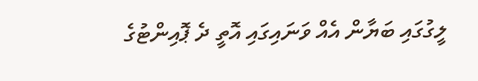ލީގުގައި ބަޔާން އެއް ވަނައިގައި އޮތީ ދެ ޕޮއިންޓުގެ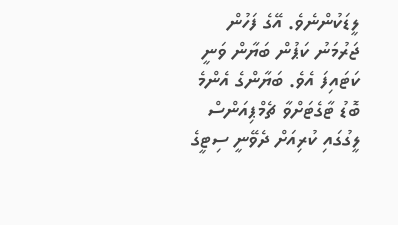ލީޑަކުންނެވެ. އޭގެ ފަހުން ޖަރުމަނު ކަޕުން ބަޔާން ވަނީ ކަޓައިފަ އެވެ. ބަޔާންގެ އެންމެ ބޮޑު ޓާގެޓަށްވާ ޗެމްޕިއަންސް ލީގުގައި ކުރިއަށް ދެވޭނީ ސިޓީގެ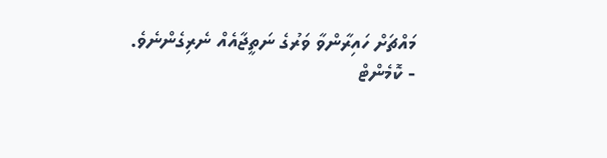މައްޗަށް ހައިރާންވާ ވަރުގެ ނަތީޖާއެއް ނެރިގެންނެވެ.
- ކޮމެންޓް